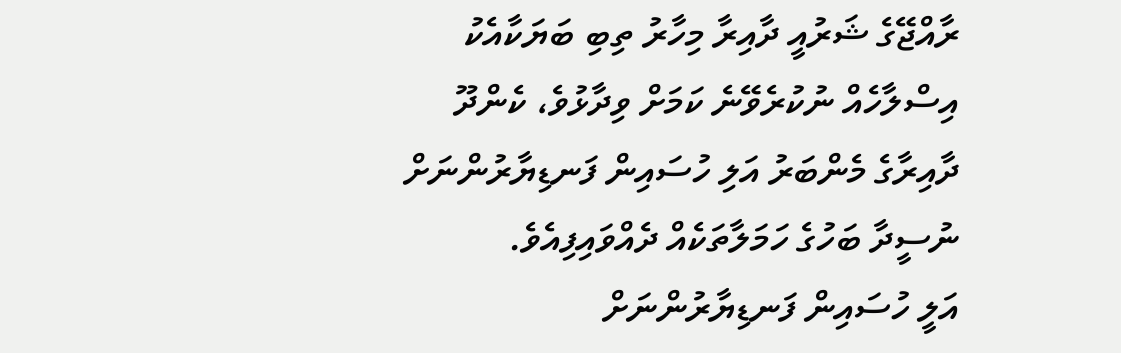ރާއްޖޭގެ ޝަރުއީ ދާއިރާ މިހާރު ތިބި ބަޔަކާއެކު އިސްލާހެއް ނުކުރެވޭނެ ކަމަށް ވިދާޅުވެ، ކެންދޫ ދާއިރާގެ މެންބަރު އަލި ހުސައިން ފަނޑިޔާރުންނަށް ނުސީދާ ބަހުގެ ހަމަލާތަކެއް ދެއްވައިފިއެވެ.
އަލީ ހުސައިން ފަނޑިޔާރުންނަށް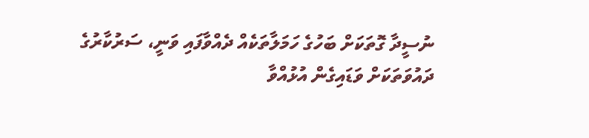ނުސީދާ ގޮތަކަށް ބަހުގެ ހަމަލާތަކެއް ދެއްވާފައި ވަނީ، ސަރުކާރުގެ ދައުވަތަކަށް ވަޑައިގެން އުޅުއްވާ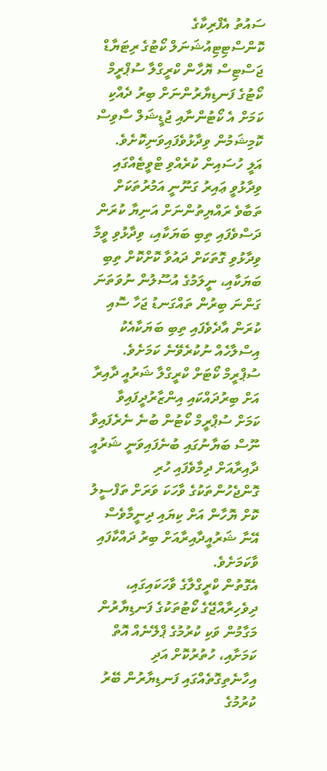ސައުތު އެފްރިކާގެ ކޮންސްޓިޓިއުޝަނަލް ކޯޓުގެ ރިޓަޔާޑް ޖަސްޓިސް ޔޮހާން ކްރީގްލާ ސުޕްރީމް ކޯޓުގެ ފަނޑިޔާރުންނަށް ބިރު ދެއްކި ކަމަށް އެ ކޯޓުންނާއި ޖުޑީޝަލް ސާވިސް ކޮމިޝަމުން ވިދާޅުވެފައިވަނިކޮށެވެ.
އަލީ ހުސައިން ކުރެއްވި ޓްވީޓެއްގައި ވިދާޅުވީ ޢައިރު ގަނޫނީ އަމުރުތަކަށް ތަބާވެ ރައްޔިތުންނަށް އަނިޔާ ކުރަން ދަސްވެފައި ތިބި ބަޔަކާއި، ވިދާޅުވި ވީމާ ވިދާޅުވި ގޮތަކަށް ދައުވާ ކޮށްކޮށް ތިބި ބަޔަކާއި، ނީލަމުގެ އުސޫލުން ނުވަތަނަ ގަންނަ ބިރުން ތައްގަނޑު ޖަހާ ސޮއި ކުރަން އާދެވެފައި ތިބި ބަޔަކާއެކު އިސްލާހެއް ނުކުރެވޭނެ ކަމަށެވެ.
ސުޕްރީމް ކޯޓަށް ކްރީގްލާ ޝަރުއީ ދާއިރާ އަށް ބިރުދައްކައި އިންޒާރުދީފައިވާ ކަމަށް ސުޕްރީމް ކޯޓުން ބުނެ ނެރެފައިވާ ނޫސް ބަޔާނުގައި ބުނެފައިވަނީ ޝަރުއީ ދާއިރާއަށް ދިމާވެފައި ހުރި ގޮންޖެހުންތަކުގެ ވާހަކަ ވަރަށް ތަފްސީލު ކޮށް ޔޮހާން އަށް ކިޔައި ދިނީމާވެސް އޭނާ ޝަރުއީދާއިރާއަށް ބިރު ދައްކާފައި ވާކަމަށެވެ.
އެގޮތުން ކްރީގްލާގެ ވާހަކައިގައި، ދިވެހިރާއްޖޭގެ ކޯޓުތަކުގެ ފަނޑިޔާރުން މަގާމުން ވަކި ކުރުމުގެ ޕްލޭނެއް އޮތް ކަމަށާއި، ހުތުރުކޮށް އަދި އިހާނެތިގޮތެއްގައި ފަނޑިޔާރުން ބޭރު ކުރުމުގެ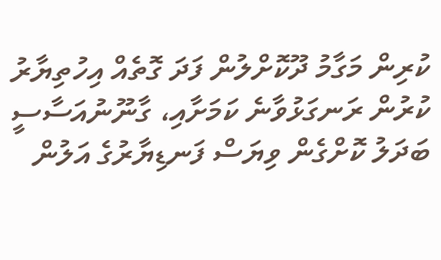ކުރިން މަގާމު ދޫކޮށްލުން ފަދަ ގޮތެއް އިހުތިޔާރު ކުރުން ރަނގަޅުވާނެ ކަމަށާއި، ގާނޫނުއަސާސީ ބަދަލު ކޮށްގެން ވިޔަސް ފަނޑިޔާރުގެ އަލުން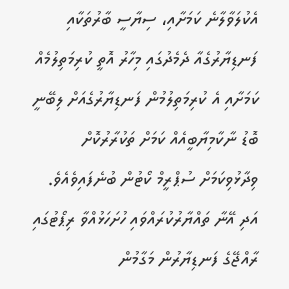އެކުލަވާލާނެ ކަމަށާއި، ސިޔާސީ ބާރުތަކާއި ފަނޑިޔާރުގެއާ ދެމެދުގައި މިހާރު އޮތީ ކުރިމަތިލުމެއް ކަމަށާއި އެ ކުރިމަތިލުމުން ފަނޑިޔާރުގެއަށް ލިބޭނީ ބޮޑު ނާކާމިޔާބީއެއް ކަމަށް ތަކުރާރުކޮށް ވިދާޅުވިކަމަށް ސުޕްރީމް ކޯޓުން ބުނެފައިވެއެވެ.
އަދި އޭނާ ތައްޔާރުކުރައްވައި ހުށަހަޅުއްވާ ރިޕޯޓުގައި ރާއްޖޭގެ ފަނޑިޔާރުން މަގާމުން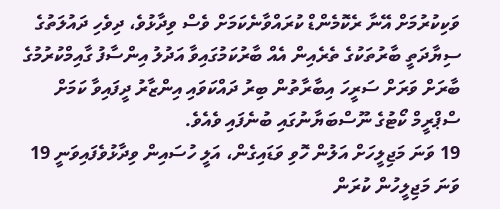ވަކިކުރުމަށް އޭނާ ރެކޮމެންޑް ކުރައްވާނެކަމަށް ވެސް ވިދާޅުވެ، ދިވެހި ދައުލަތުގެ ސިޔާދަތީ ބާރުތަކުގެ ތެރެއިން އެއް ބާރުކަމުގައިވާ އަދުލު އިންސާފު ގާއިމްކުރުމުގެ ބާރަށް ވަރަށް ސަރީހަ އިބާރާތުން ބިރު ދައްކަވައި އިންޒާރު ދީފައިވާ ކަމަށް ސްޕްރީމް ކޯޓުގެ ނޫސްބަޔާނުގައި ބުނެފައި ވެއެވެ.
19 ވަނަ މަޖިލީހަށް އަލުން ހޮވި ވަޑައިގެން، އަލީ ހުސައިން ވިދާޅުވެފައިވަނީ 19 ވަނަ މަޖިލީހުން ކުރަން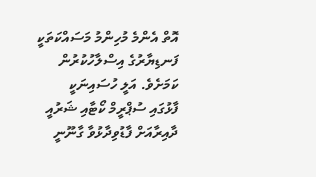އޮތް އެންމެ މުހިންމު މަސައްކަތަކީ ފަނޑިޔާރުގެ އިސްލާހުކުރުން ކަމަށެވެ. އަލީ ހުސައިނަކީ ފާޅުގައި ސުޕްރީމް ކޯޓާއި ޝަރުއީ ދާއިރާއަށް ފާޑުވިދާޅުވާ ގާނޫނީ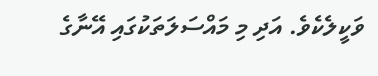ވަކީލެކެވެ. އަދި މި މައްސަލަތަކުގައި އޭނާގެ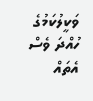ވަކީލުކަމުގެ ހުއްދަ ވެސް އެތައް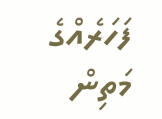ފަހަރެއްގެ މަތިން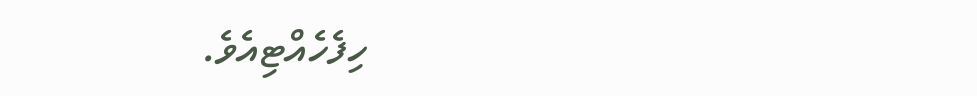ހިފެހެއްޓިއެވެ.